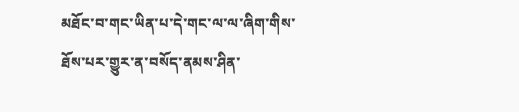མཐོང་བ་གང་ཡིན་པ་དེ་གང་ལ་ལ་ཞིག་གིས་ཐོས་པར་གྱུར་ན་བསོད་ནམས་ཤིན་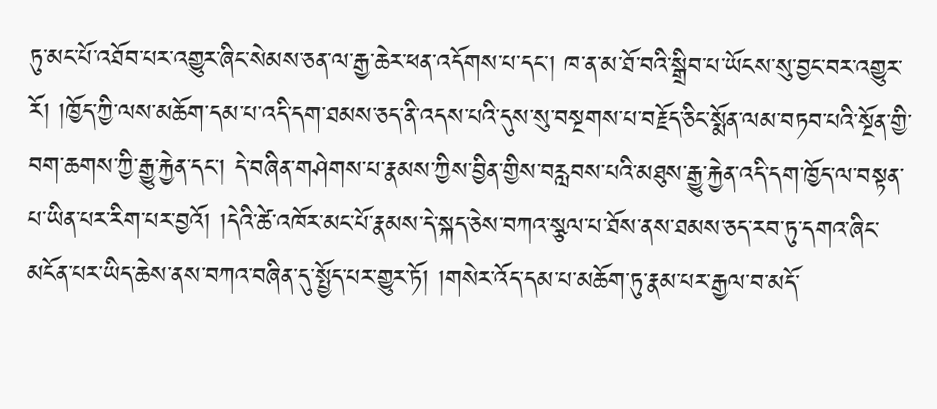ཏུ་མང་པོ་འཐོབ་པར་འགྱུར་ཞིང་སེམས་ཅན་ལ་རྒྱ་ཆེར་ཕན་འདོགས་པ་དང་། ཁ་ན་མ་ཐོ་བའི་སྒྲིབ་པ་ཡོངས་སུ་བྱང་བར་འགྱུར་རོ། །ཁྱོད་ཀྱི་ལས་མཆོག་དམ་པ་འདི་དག་ཐམས་ཅད་ནི་འདས་པའི་དུས་སུ་བསྔགས་པ་བརྗོད་ཅིང་སྨོན་ལམ་བཏབ་པའི་སྔོན་གྱི་བག་ཆགས་ཀྱི་རྒྱུ་རྐྱེན་དང་། དེ་བཞིན་གཤེགས་པ་རྣམས་ཀྱིས་བྱིན་གྱིས་བརླབས་པའི་མཐུས་རྒྱུ་རྐྱེན་འདི་དག་ཁྱོད་ལ་བསྟན་པ་ཡིན་པར་རིག་པར་བྱའོ། །དེའི་ཚེ་འཁོར་མང་པོ་རྣམས་དེ་སྐད་ཅེས་བཀའ་སྩལ་པ་ཐོས་ནས་ཐམས་ཅད་རབ་ཏུ་དགའ་ཞིང་མངོན་པར་ཡིད་ཆེས་ནས་བཀའ་བཞིན་དུ་སྤྱོད་པར་གྱུར་ཏོ། །གསེར་འོད་དམ་པ་མཆོག་ཏུ་རྣམ་པར་རྒྱལ་བ་མདོ་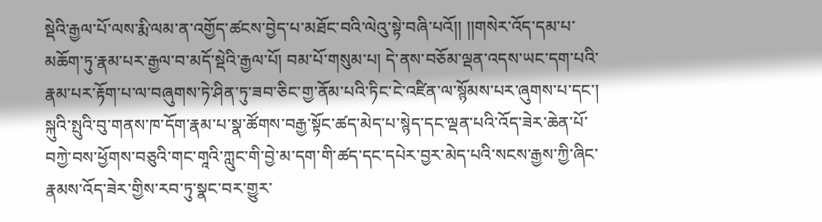སྡེའི་རྒྱལ་པོ་ལས་རྨི་ལམ་ན་འགྱོད་ཚངས་བྱེད་པ་མཐོང་བའི་ལེའུ་སྟེ་བཞི་པའོ།། །།གསེར་འོད་དམ་པ་མཆོག་ཏུ་རྣམ་པར་རྒྱལ་བ་མདོ་སྡེའི་རྒྱལ་པོ། བམ་པོ་གསུམ་པ། དེ་ནས་བཅོམ་ལྡན་འདས་ཡང་དག་པའི་རྣམ་པར་རྟོག་པ་ལ་བཞུགས་ཏེ་ཤིན་ཏུ་ཟབ་ཅིང་གྱ་ནོམ་པའི་ཏིང་ངེ་འཛིན་ལ་སྙོམས་པར་ཞུགས་པ་དང་། སྐུའི་སྤུའི་བུ་གནས་ཁ་དོག་རྣམ་པ་སྣ་ཚོགས་བརྒྱ་སྟོང་ཚད་མེད་པ་སྙེད་དང་ལྡན་པའི་འོད་ཟེར་ཆེན་པོ་བཀྱེ་བས་ཕྱོགས་བཅུའི་གང་གཱའི་ཀླུང་གི་བྱེ་མ་དག་གི་ཚད་དང་དཔེར་བྱར་མེད་པའི་སངས་རྒྱས་ཀྱི་ཞིང་རྣམས་འོད་ཟེར་གྱིས་རབ་ཏུ་སྣང་བར་གྱུར་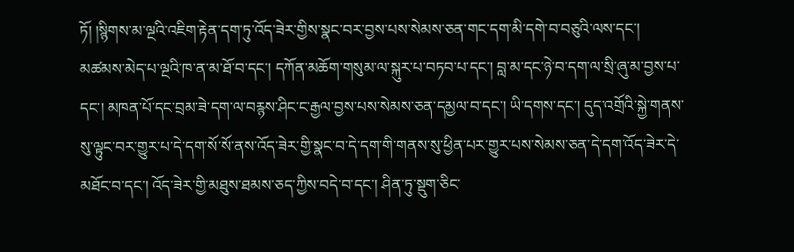ཏོ། །སྙིགས་མ་ལྔའི་འཇིག་རྟེན་དག་ཏུ་འོད་ཟེར་གྱིས་སྣང་བར་བྱས་པས་སེམས་ཅན་གང་དག་མི་དགེ་བ་བཅུའི་ལས་དང་། མཚམས་མེད་པ་ལྔའི་ཁ་ན་མ་ཐོ་བ་དང་། དཀོན་མཆོག་གསུམ་ལ་སྐུར་པ་བཏབ་པ་དང་། བླ་མ་དང་ཉེ་བ་དག་ལ་སྲི་ཞུ་མ་བྱས་པ་དང་། མཁན་པོ་དང་བྲམ་ཟེ་དག་ལ་བརྙས་ཤིང་ང་རྒྱལ་བྱས་པས་སེམས་ཅན་དམྱལ་བ་དང་། ཡི་དགས་དང་། དུད་འགྲོའི་སྐྱེ་གནས་སུ་ལྟུང་བར་གྱུར་པ་དེ་དག་སོ་སོ་ནས་འོད་ཟེར་གྱི་སྣང་བ་དེ་དག་གི་གནས་སུ་ཕྱིན་པར་གྱུར་པས་སེམས་ཅན་དེ་དག་འོད་ཟེར་དེ་མཐོང་བ་དང་། འོད་ཟེར་གྱི་མཐུས་ཐམས་ཅད་ཀྱིས་བདེ་བ་དང་། ཤིན་ཏུ་སྡུག་ཅིང་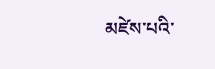མཛེས་པའི་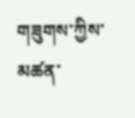གཟུགས་ཀྱིས་མཚན་